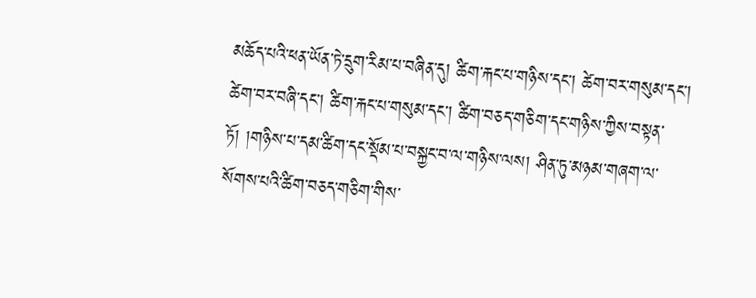མཆོད་པའི་ཕན་ཡོན་ཏེ་དྲུག་རིམ་པ་བཞིན་དུ། ཚིག་རྐང་པ་གཉིས་དང་། ཚེག་བར་གསུམ་དང་། ཚེག་བར་བཞི་དང་། ཚིག་རྐང་པ་གསུམ་དང་། ཚིག་བཅད་གཅིག་དང་གཉིས་ཀྱིས་བསྟན་ཏོ། །གཉིས་པ་དམ་ཚིག་དང་སྡོམ་པ་བསྐྱང་བ་ལ་གཉིས་ལས། ཤིན་ཏུ་མཉམ་གཞག་ལ་སོགས་པའི་ཚིག་བཅད་གཅིག་གིས་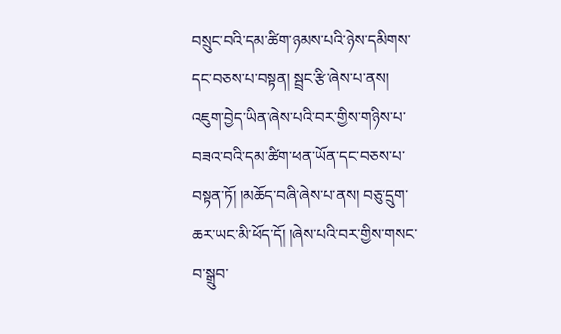བསྲུང་བའི་དམ་ཚིག་ཉམས་པའི་ཉེས་དམིགས་དང་བཅས་པ་བསྟན། སྦྲང་རྩི་ཞེས་པ་ནས། འཇུག་བྱེད་ཡིན་ཞེས་པའི་བར་གྱིས་གཉིས་པ་བཟའ་བའི་དམ་ཚིག་ཕན་ཡོན་དང་བཅས་པ་བསྟན་ཏོ། །མཆོད་བཞི་ཞེས་པ་ནས། བཅུ་དྲུག་ཆར་ཡང་མི་ཕོད་དོ། །ཞེས་པའི་བར་གྱིས་གསང་བ་སྒྲུབ་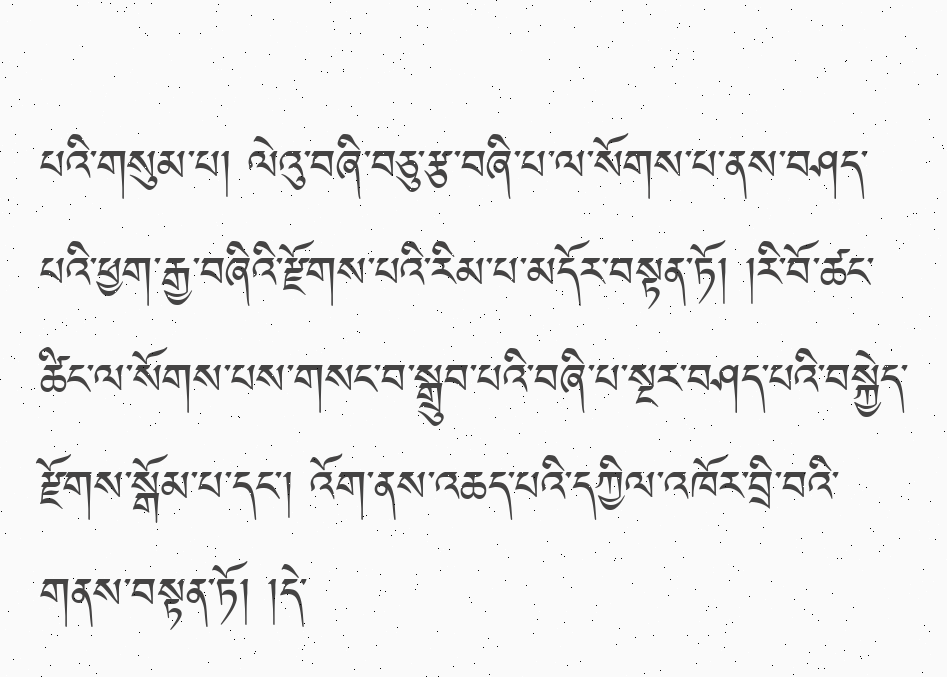པའི་གསུམ་པ། ལེའུ་བཞི་བཅུ་རྩ་བཞི་པ་ལ་སོགས་པ་ནས་བཤད་པའི་ཕྱག་རྒྱ་བཞིའི་རྫོགས་པའི་རིམ་པ་མདོར་བསྟན་ཏོ། །རི་བོ་ཚང་ཚིང་ལ་སོགས་པས་གསང་བ་སྒྲུབ་པའི་བཞི་པ་སྔར་བཤད་པའི་བསྐྱེད་རྫོགས་སྒོམ་པ་དང་། འོག་ནས་འཆད་པའི་དཀྱིལ་འཁོར་བྲི་བའི་གནས་བསྟན་ཏོ། །དེ་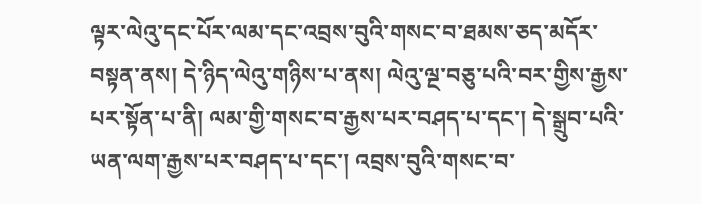ལྟར་ལེའུ་དང་པོར་ལམ་དང་འབྲས་བུའི་གསང་བ་ཐམས་ཅད་མདོར་བསྟན་ནས། དེ་ཉིད་ལེའུ་གཉིས་པ་ནས། ལེའུ་ལྔ་བཅུ་པའི་བར་གྱིས་རྒྱས་པར་སྟོན་པ་ནི། ལམ་གྱི་གསང་བ་རྒྱས་པར་བཤད་པ་དང་། དེ་སྒྲུབ་པའི་ཡན་ལག་རྒྱས་པར་བཤད་པ་དང་། འབྲས་བུའི་གསང་བ་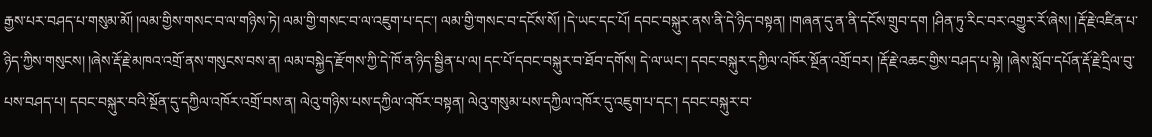རྒྱས་པར་བཤད་པ་གསུམ་མོ། །ལམ་གྱིས་གསང་བ་ལ་གཉིས་ཏེ། ལམ་གྱི་གསང་བ་ལ་འཇུག་པ་དང་། ལམ་གྱི་གསང་བ་དངོས་སོ། །དེ་ཡང་དང་པོ། དབང་བསྐུར་ནས་ནི་དེ་ཉིད་བསྟན། །གཞན་དུ་ན་ནི་དངོས་གྲུབ་དག །ཤིན་ཏུ་རིང་བར་འགྱུར་རོ་ཞེས། །རྡོ་རྗེ་འཛིན་པ་ཉིད་ཀྱིས་གསུངས། །ཞེས་རྡོ་རྗེ་མཁའ་འགྲོ་ནས་གསུངས་བས་ན། ལམ་བསྐྱེད་རྫོགས་ཀྱི་དེ་ཁོ་ན་ཉིད་སྦྱིན་པ་ལ། དང་པོ་དབང་བསྐུར་བ་ཐོབ་དགོས། དེ་ལ་ཡང་། དབང་བསྐུར་དཀྱིལ་འཁོར་སྔོན་འགྲོ་བར། །རྡོ་རྗེ་འཆང་གྱིས་བཤད་པ་སྟེ། །ཞེས་སློབ་དཔོན་རྡོ་རྗེ་དྲིལ་བུ་པས་བཤད་པ། དབང་བསྐུར་བའི་སྔོན་དུ་དཀྱིལ་འཁོར་འགྲོ་བས་ན། ལེའུ་གཉིས་པས་དཀྱིལ་འཁོར་བསྟན། ལེའུ་གསུམ་པས་དཀྱིལ་འཁོར་དུ་འཇུག་པ་དང་། དབང་བསྐུར་བ་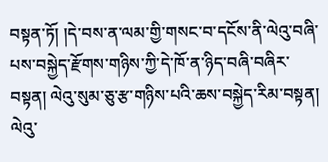བསྟན་ཏོ། །དེ་བས་ན་ལམ་གྱི་གསང་བ་དངོས་ནི་ལེའུ་བཞི་པས་བསྐྱེད་རྫོགས་གཉིས་ཀྱི་དེ་ཁོ་ན་ཉིད་བཞི་བཞིར་བསྟན། ལེའུ་སུམ་ཅུ་རྩ་གཉིས་པའི་ཆས་བསྐྱེད་རིམ་བསྟན། ལེའུ་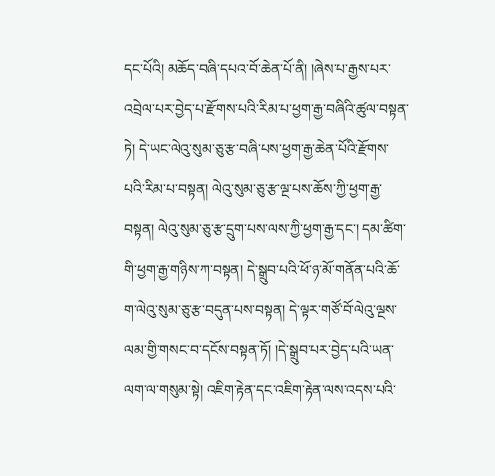དང་པོའི། མཆོད་བཞི་དཔའ་བོ་ཆེན་པོ་ནི། །ཞེས་པ་རྒྱས་པར་འབྲེལ་པར་བྱེད་པ་རྫོགས་པའི་རིམ་པ་ཕྱག་རྒྱ་བཞིའི་ཚུལ་བསྟན་ཏེ། དེ་ཡང་ལེའུ་སུམ་ཅུ་རྩ་བཞི་པས་ཕྱག་རྒྱ་ཆེན་པོའི་རྫོགས་པའི་རིམ་པ་བསྟན། ལེའུ་སུམ་ཅུ་རྩ་ལྔ་པས་ཆོས་ཀྱི་ཕྱག་རྒྱ་བསྟན། ལེའུ་སུམ་ཅུ་རྩ་དྲུག་པས་ལས་ཀྱི་ཕྱག་རྒྱ་དང་། དམ་ཚིག་གི་ཕྱག་རྒྱ་གཉིས་ཀ་བསྟན། དེ་སྒྲུབ་པའི་ཕོ་ཉ་མོ་གནོན་པའི་ཆོ་ག་ལེའུ་སུམ་ཅུ་རྩ་བདུན་པས་བསྟན། དེ་ལྟར་གཙོ་བོ་ལེའུ་ལྔས་ལམ་གྱི་གསང་བ་དངོས་བསྟན་ཏོ། །དེ་སྒྲུབ་པར་བྱེད་པའི་ཡན་ལག་ལ་གསུམ་སྟེ། འཇིག་རྟེན་དང་འཇིག་རྟེན་ལས་འདས་པའི་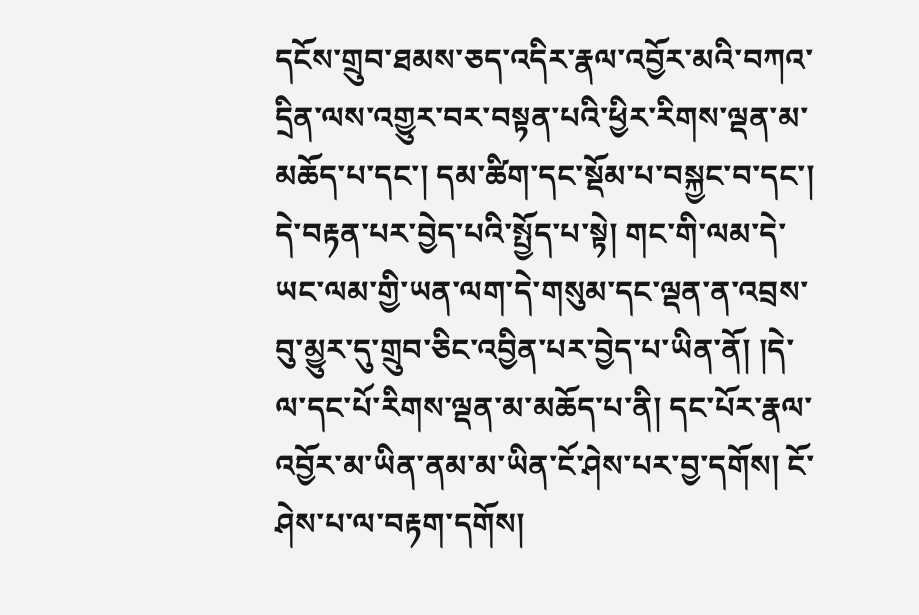དངོས་གྲུབ་ཐམས་ཅད་འདིར་རྣལ་འབྱོར་མའི་བཀའ་དྲིན་ལས་འགྱུར་བར་བསྟན་པའི་ཕྱིར་རིགས་ལྡན་མ་མཆོད་པ་དང་། དམ་ཚིག་དང་སྡོམ་པ་བསྐྱང་བ་དང་། དེ་བརྟན་པར་བྱེད་པའི་སྤྱོད་པ་སྟེ། གང་གི་ལམ་དེ་ཡང་ལམ་གྱི་ཡན་ལག་དེ་གསུམ་དང་ལྡན་ན་འབྲས་བུ་མྱུར་དུ་གྲུབ་ཅིང་འབྱིན་པར་བྱེད་པ་ཡིན་ནོ། །དེ་ལ་དང་པོ་རིགས་ལྡན་མ་མཆོད་པ་ནི། དང་པོར་རྣལ་འབྱོར་མ་ཡིན་ནམ་མ་ཡིན་ངོ་ཤེས་པར་བྱ་དགོས། ངོ་ཤེས་པ་ལ་བརྟག་དགོས།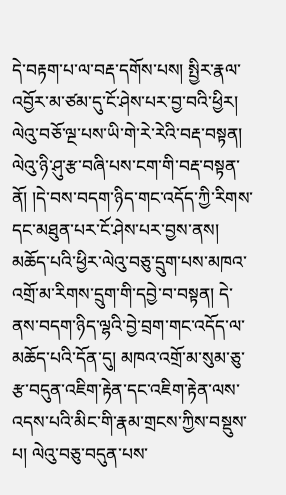དེ་བརྟག་པ་ལ་བརྡ་དགོས་པས། སྤྱིར་རྣལ་འབྱོར་མ་ཙམ་དུ་ངོ་ཤེས་པར་བྱ་བའི་ཕྱིར། ལེའུ་བཅོ་ལྔ་པས་ཡི་གེ་རེ་རེའི་བརྡ་བསྟན། ལེའུ་ཉི་ཤུ་རྩ་བཞི་པས་ངག་གི་བརྡ་བསྟན་ནོ། །དེ་བས་བདག་ཉིད་གང་འདོད་ཀྱི་རིགས་དང་མཐུན་པར་ངོ་ཤེས་པར་བྱས་ནས། མཆོད་པའི་ཕྱིར་ལེའུ་བཅུ་དྲུག་པས་མཁའ་འགྲོ་མ་རིགས་དྲུག་གི་དབྱེ་བ་བསྟན། དེ་ནས་བདག་ཉིད་ལྷའི་བྱེ་བྲག་གང་འདོད་ལ་མཆོད་པའི་དོན་དུ། མཁའ་འགྲོ་མ་སུམ་ཅུ་རྩ་བདུན་འཇིག་རྟེན་དང་འཇིག་རྟེན་ལས་འདས་པའི་མིང་གི་རྣམ་གྲངས་ཀྱིས་བསྡུས་པ། ལེའུ་བཅུ་བདུན་པས་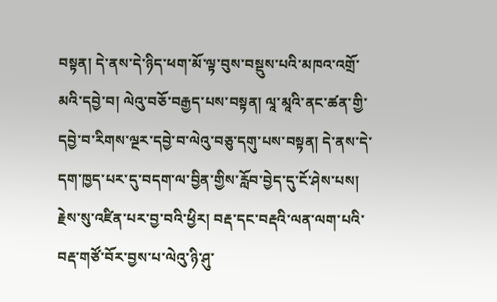བསྟན། དེ་ནས་དེ་ཉིད་ཕག་མོ་ལྟ་བུས་བསྡུས་པའི་མཁའ་འགྲོ་མའི་དབྱེ་བ། ལེའུ་བཅོ་བརྒྱད་པས་བསྟན། ལཱ་མཱའི་ནང་ཚན་གྱི་དབྱེ་བ་རིགས་ལྔར་དབྱེ་བ་ལེའུ་བཅུ་དགུ་པས་བསྟན། དེ་ནས་དེ་དག་ཁྱད་པར་དུ་བདག་ལ་བྱིན་གྱིས་རློབ་བྱེད་དུ་ངོ་ཤེས་པས། རྗེས་སུ་འཛིན་པར་བྱ་བའི་ཕྱིར། བརྡ་དང་བརྡའི་ལན་ལག་པའི་བརྡ་གཙོ་བོར་བྱས་པ་ལེའུ་ཉི་ཤུ་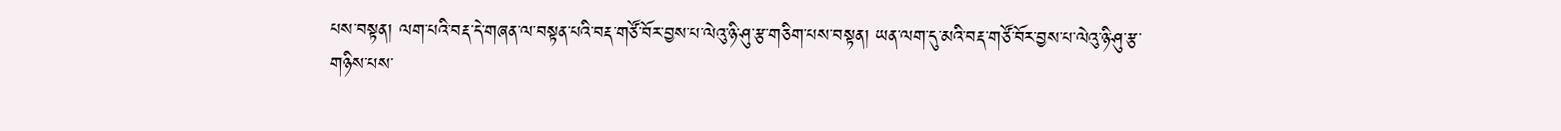པས་བསྟན། ལག་པའི་བརྡ་དེ་གཞན་ལ་བསྟན་པའི་བརྡ་གཙོ་བོར་བྱས་པ་ལེའུ་ཉི་ཤུ་རྩ་གཅིག་པས་བསྟན། ཡན་ལག་དུ་མའི་བརྡ་གཙོ་བོར་བྱས་པ་ལེའུ་ཉི་ཤུ་རྩ་གཉིས་པས་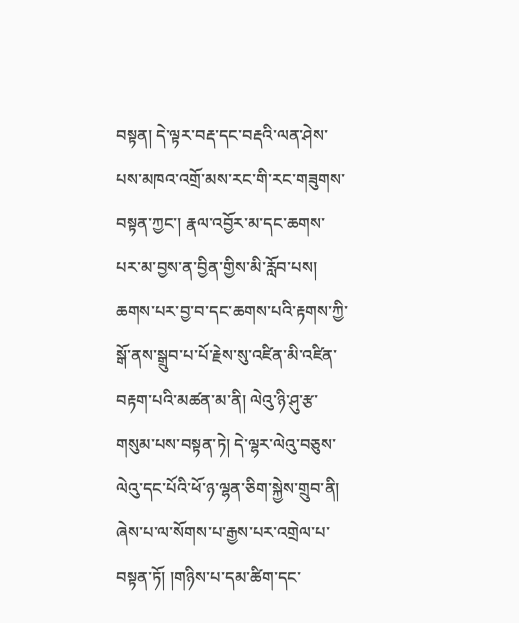བསྟན། དེ་ལྟར་བརྡ་དང་བརྡའི་ལན་ཤེས་པས་མཁའ་འགྲོ་མས་རང་གི་རང་གཟུགས་བསྟན་ཀྱང་། རྣལ་འབྱོར་མ་དང་ཆགས་པར་མ་བྱས་ན་བྱིན་གྱིས་མི་རློབ་པས། ཆགས་པར་བྱ་བ་དང་ཆགས་པའི་རྟགས་ཀྱི་སྒོ་ནས་སྒྲུབ་པ་པོ་རྗེས་སུ་འཛིན་མི་འཛིན་བརྟག་པའི་མཚན་མ་ནི། ལེའུ་ཉི་ཤུ་རྩ་གསུམ་པས་བསྟན་ཏེ། དེ་ལྷར་ལེའུ་བཅུས་ལེའུ་དང་པོའི་ཕོ་ཉ་ལྷན་ཅིག་སྐྱེས་གྲུབ་ནི། ཞེས་པ་ལ་སོགས་པ་རྒྱས་པར་འགྲེལ་པ་བསྟན་ཏོ། །གཉིས་པ་དམ་ཚིག་དང་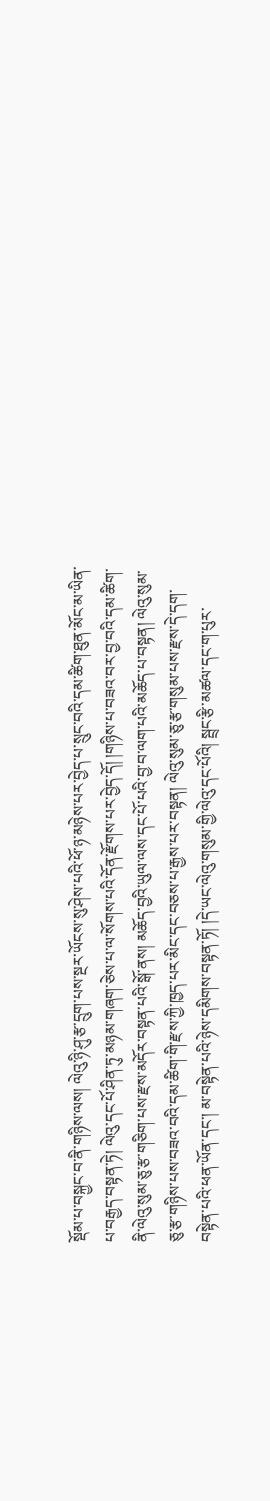སྡོམ་པ་བསྐྱང་བ་ནི་གཉིས་ལས། ལེའུ་ཉི་ཤུ་རྩ་དྲུག་པས་སྔར་ཡོངས་སུ་ཤེས་པའི་ཕོ་ཉ་མཉེས་པར་བྱེད་པ་སྲུང་བའི་དམ་ཚིག་ཐུན་མོང་མ་ཡིན་པ་བརྒྱད་བསྟན་ཏེ། ལེའུ་དང་པོ་ཤིན་ཏུ་མཉམ་གཞག་ཅེས་པ་ལ་སོགས་པའི་དོན་རྫོགས་པར་བྱེད་དོ། །གཉིས་པ་བཟའ་བར་བྱ་བའི་དམ་ཚིག་ནི་ལེའུ་སུམ་ཅུ་རྩ་གཅིག་པས་རྫས་མདོར་བསྟན་པའི་སྒོ་ནས། མཆོད་བྱའི་ཡུལ་ལས་དང་པོ་པའི་བྱ་བ་ལག་པའི་མཆོད་པ་བསྟན། ལེའུ་སུམ་ཅུ་རྩ་གཉིས་པས་བཟའ་བའི་དམ་ཚིག་གི་རྫས་ཀྱི་ཁྱད་པར་མིང་དང་བཅས་པ་རྒྱས་པར་བསྟན། ལེའུ་སུམ་ཅུ་རྩ་གསུམ་པས་རྫས་དེ་དག་བསྟེན་པའི་ཕན་ཡོན་དང་། མ་བསྟེན་པའི་ཉེས་དམིགས་བསྟན་ཏོ། །དེ་ཡང་ལེའུ་གསུམ་གྱི་ལེའུ་དང་པོའི། སྦྲང་རྩི་མཚལ་དང་ག་པུར་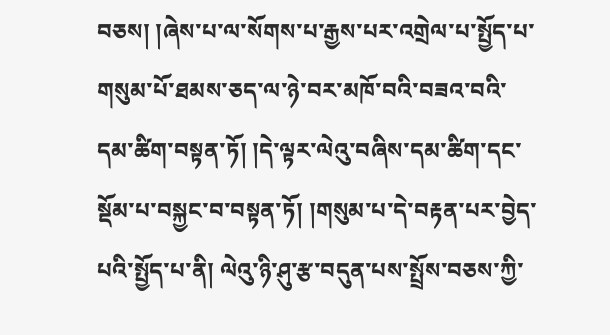བཅས། །ཞེས་པ་ལ་སོགས་པ་རྒྱས་པར་འགྲེལ་པ་སྤྱོད་པ་གསུམ་པོ་ཐམས་ཅད་ལ་ཉེ་བར་མཁོ་བའི་བཟའ་བའི་དམ་ཚིག་བསྟན་ཏོ། །དེ་ལྟར་ལེའུ་བཞིས་དམ་ཚིག་དང་སྡོམ་པ་བསྐྱང་བ་བསྟན་ཏོ། །གསུམ་པ་དེ་བརྟན་པར་བྱེད་པའི་སྤྱོད་པ་ནི། ལེའུ་ཉི་ཤུ་རྩ་བདུན་པས་སྤྲོས་བཅས་ཀྱི་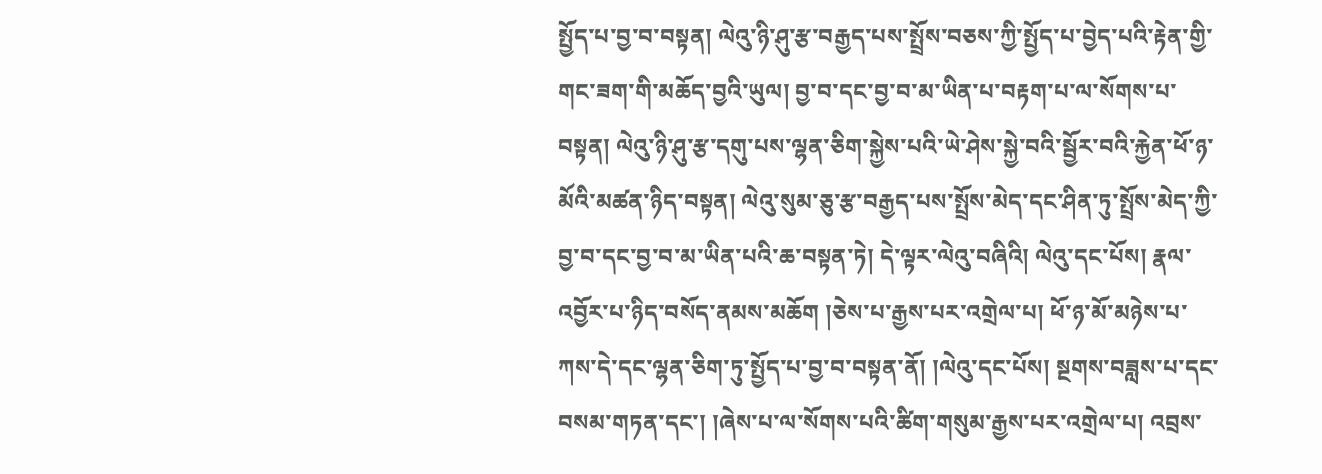སྤྱོད་པ་བྱ་བ་བསྟན། ལེའུ་ཉི་ཤུ་རྩ་བརྒྱད་པས་སྤྲོས་བཅས་ཀྱི་སྤྱོད་པ་བྱེད་པའི་རྟེན་གྱི་གང་ཟག་གི་མཆོད་བྱའི་ཡུལ། བྱ་བ་དང་བྱ་བ་མ་ཡིན་པ་བརྟག་པ་ལ་སོགས་པ་བསྟན། ལེའུ་ཉི་ཤུ་རྩ་དགུ་པས་ལྷན་ཅིག་སྐྱེས་པའི་ཡེ་ཤེས་སྐྱེ་བའི་སྦྱོར་བའི་རྐྱེན་ཕོ་ཉ་མོའི་མཚན་ཉིད་བསྟན། ལེའུ་སུམ་ཅུ་རྩ་བརྒྱད་པས་སྤྲོས་མེད་དང་ཤིན་ཏུ་སྤྲོས་མེད་ཀྱི་བྱ་བ་དང་བྱ་བ་མ་ཡིན་པའི་ཆ་བསྟན་ཏེ། དེ་ལྟར་ལེའུ་བཞིའི། ལེའུ་དང་པོས། རྣལ་འབྱོར་པ་ཉིད་བསོད་ནམས་མཆོག །ཅེས་པ་རྒྱས་པར་འགྲེལ་པ། ཕོ་ཉ་མོ་མཉེས་པ་ཀས་དེ་དང་ལྷན་ཅིག་ཏུ་སྤྱོད་པ་བྱ་བ་བསྟན་ནོ། །ལེའུ་དང་པོས། སྔགས་བཟླས་པ་དང་བསམ་གཏན་དང་། །ཞེས་པ་ལ་སོགས་པའི་ཚིག་གསུམ་རྒྱས་པར་འགྲེལ་པ། འབྲས་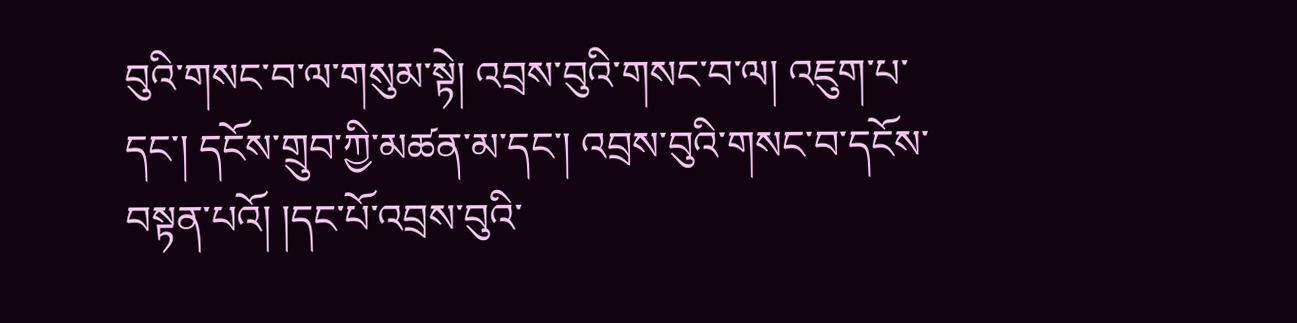བུའི་གསང་བ་ལ་གསུམ་སྟེ། འབྲས་བུའི་གསང་བ་ལ། འཇུག་པ་དང་། དངོས་གྲུབ་ཀྱི་མཚན་མ་དང་། འབྲས་བུའི་གསང་བ་དངོས་བསྟན་པའོ། །དང་པོ་འབྲས་བུའི་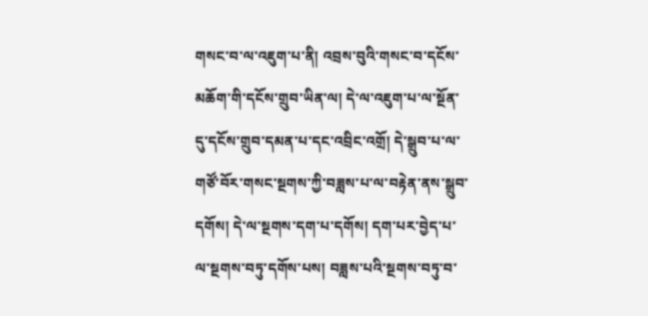གསང་བ་ལ་འཇུག་པ་ནི། འབྲས་བུའི་གསང་བ་དངོས་མཆོག་གི་དངོས་གྲུབ་ཡིན་ལ། དེ་ལ་འཇུག་པ་ལ་སྔོན་དུ་དངོས་གྲུབ་དམན་པ་དང་འབྲིང་འགྲོ། དེ་སྒྲུབ་པ་ལ་གཙོ་བོར་གསང་སྔགས་ཀྱི་བཟླས་པ་ལ་བརྟེན་ནས་སྒྲུབ་དགོས། དེ་ལ་སྔགས་དག་པ་དགོས། དག་པར་བྱེད་པ་ལ་སྔགས་བཏུ་དགོས་པས། བཟླས་པའི་སྔགས་བཏུ་བ་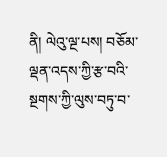ནི། ལེའུ་ལྔ་པས། བཅོམ་ལྡན་འདས་ཀྱི་རྩ་བའི་སྔགས་ཀྱི་ལུས་བཏུ་བ་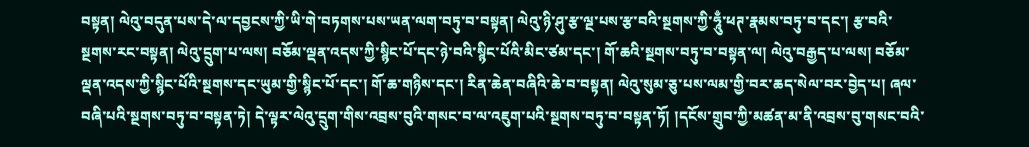བསྟན། ལེའུ་བདུན་པས་དེ་ལ་དབྱངས་ཀྱི་ཡི་གེ་བཏགས་པས་ཡན་ལག་བཏུ་བ་བསྟན། ལེའུ་ཉི་ཤུ་རྩ་ལྔ་པས་རྩ་བའི་སྔགས་ཀྱི་ཧཱུྃ་ཕཊ་རྣམས་བཏུ་བ་དང་། རྩ་བའི་སྔགས་རང་བསྟན། ལེའུ་དྲུག་པ་ལས། བཅོམ་ལྡན་འདས་ཀྱི་སྙིང་པོ་དང་ཉེ་བའི་སྙིང་པོའི་མིང་ཙམ་དང་། གོ་ཆའི་སྔགས་བཏུ་བ་བསྟན་ལ། ལེའུ་བརྒྱད་པ་ལས། བཅོམ་ལྡན་འདས་ཀྱི་སྙིང་པོའི་སྔགས་དང་ཡུམ་གྱི་སྙིང་པོ་དང་། གོ་ཆ་གཉིས་དང་། རིན་ཆེན་བཞིའི་ཆེ་བ་བསྟན། ལེའུ་སུམ་ཅུ་པས་ལམ་གྱི་བར་ཆད་སེལ་བར་བྱེད་པ། ཞལ་བཞི་པའི་སྔགས་བཏུ་བ་བསྟན་ཏེ། དེ་ལྟར་ལེའུ་དྲུག་གིས་འབྲས་བུའི་གསང་བ་ལ་འཇུག་པའི་སྔགས་བཏུ་བ་བསྟན་ཏོ། །དངོས་གྲུབ་ཀྱི་མཚན་མ་ནི་འབྲས་བུ་གསང་བའི་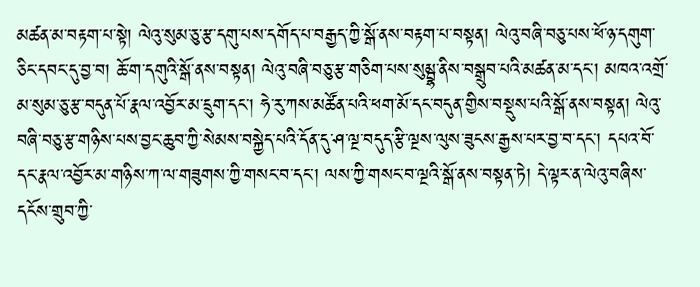མཚན་མ་བརྟག་པ་སྟེ། ལེའུ་སུམ་ཅུ་རྩ་དགུ་པས་དགོད་པ་བརྒྱད་ཀྱི་སྒོ་ནས་བརྟག་པ་བསྟན། ལེའུ་བཞི་བཅུ་པས་ཕོ་ཉ་དགུག་ཅིང་དབང་དུ་བྱ་བ། ཆོ་ག་དགུའི་སྒོ་ནས་བསྟན། ལེའུ་བཞི་བཅུ་རྩ་གཅིག་པས་སུམྦྷ་ནིས་བསྒྲུབ་པའི་མཚན་མ་དང་། མཁའ་འགྲོ་མ་སུམ་ཅུ་རྩ་བདུན་པོ་རྣལ་འབྱོར་མ་དྲུག་དང་། ཧེ་རུ་ཀས་མཚོན་པའི་ཕག་མོ་དང་བདུན་གྱིས་བསྡུས་པའི་སྒོ་ནས་བསྟན། ལེའུ་བཞི་བཅུ་རྩ་གཉིས་པས་བྱང་ཆུབ་ཀྱི་སེམས་བསྐྱེད་པའི་དོན་དུ་ཤ་ལྔ་བདུད་རྩི་ལྔས་ལུས་ཟུངས་རྒྱས་པར་བྱ་བ་དང་། དཔའ་བོ་དང་རྣལ་འབྱོར་མ་གཉིས་ཀ་ལ་གཟུགས་ཀྱི་གསང་བ་དང་། ལས་ཀྱི་གསང་བ་ལྔའི་སྒོ་ནས་བསྟན་ཏེ། དེ་ལྟར་ན་ལེའུ་བཞིས་དངོས་གྲུབ་ཀྱི་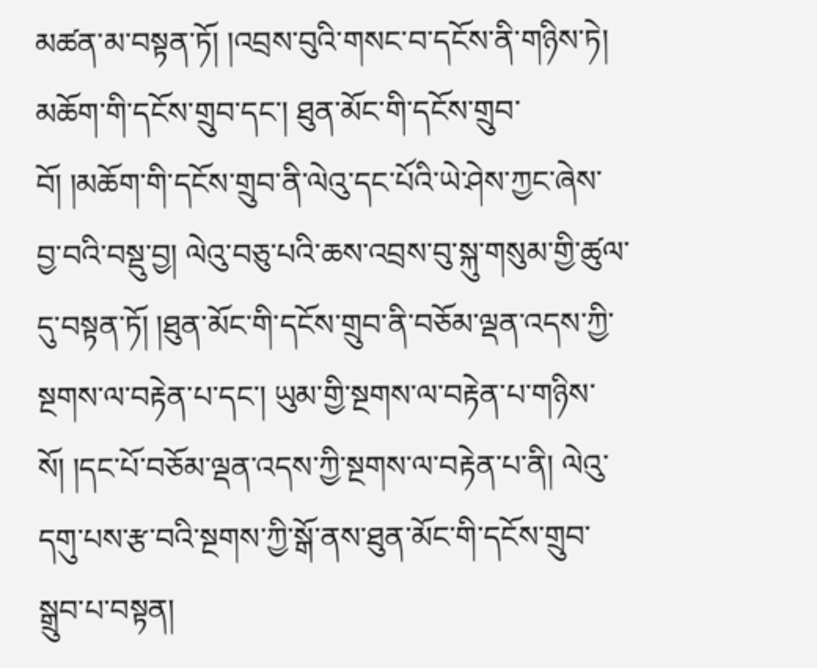མཚན་མ་བསྟན་ཏོ། །འབྲས་བུའི་གསང་བ་དངོས་ནི་གཉིས་ཏེ། མཆོག་གི་དངོས་གྲུབ་དང་། ཐུན་མོང་གི་དངོས་གྲུབ་བོ། །མཆོག་གི་དངོས་གྲུབ་ནི་ལེའུ་དང་པོའི་ཡེ་ཤེས་ཀྱང་ཞེས་བྱ་བའི་བསྡུ་བྱ། ལེའུ་བཅུ་པའི་ཆས་འབྲས་བུ་སྐུ་གསུམ་གྱི་ཚུལ་དུ་བསྟན་ཏོ། །ཐུན་མོང་གི་དངོས་གྲུབ་ནི་བཅོམ་ལྡན་འདས་ཀྱི་སྔགས་ལ་བརྟེན་པ་དང་། ཡུམ་གྱི་སྔགས་ལ་བརྟེན་པ་གཉིས་སོ། །དང་པོ་བཅོམ་ལྡན་འདས་ཀྱི་སྔགས་ལ་བརྟེན་པ་ནི། ལེའུ་དགུ་པས་རྩ་བའི་སྔགས་ཀྱི་སྒོ་ནས་ཐུན་མོང་གི་དངོས་གྲུབ་སྒྲུབ་པ་བསྟན།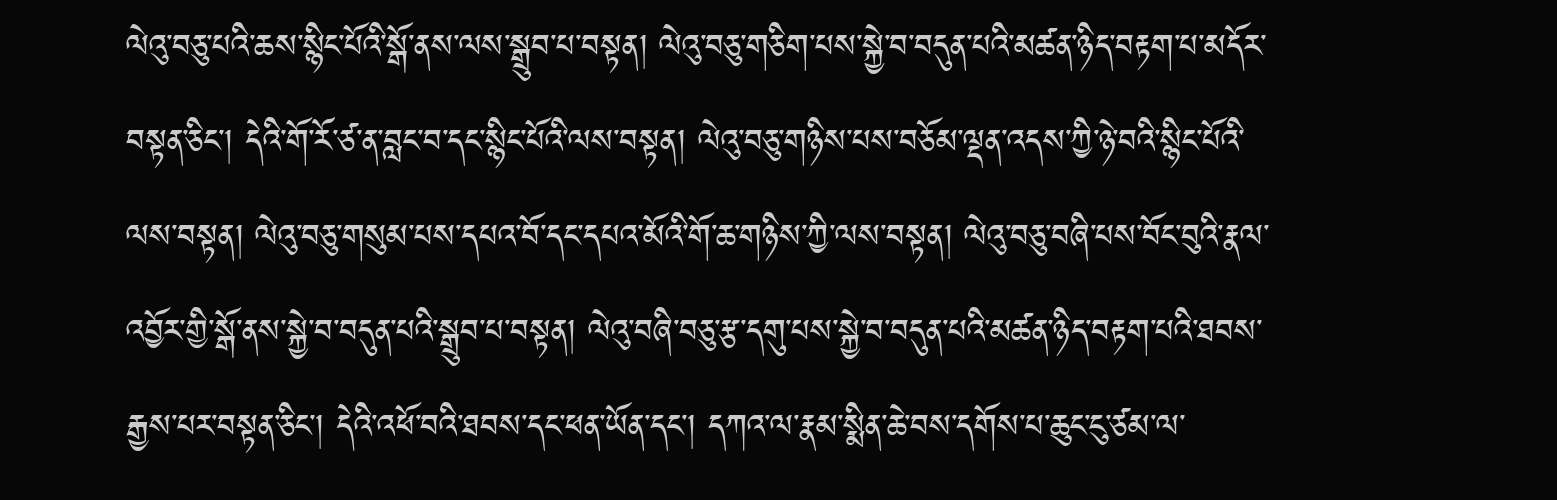ལེའུ་བཅུ་པའི་ཆས་སྙིང་པོའི་སྒོ་ནས་ལས་སྒྲུབ་པ་བསྟན། ལེའུ་བཅུ་གཅིག་པས་སྐྱེ་བ་བདུན་པའི་མཚན་ཉིད་བརྟག་པ་མདོར་བསྟན་ཅིང་། དེའི་གོ་རོ་ཙ་ན་བླང་བ་དང་སྙིང་པོའི་ལས་བསྟན། ལེའུ་བཅུ་གཉིས་པས་བཅོམ་ལྡན་འདས་ཀྱི་ཉེ་བའི་སྙིང་པོའི་ལས་བསྟན། ལེའུ་བཅུ་གསུམ་པས་དཔའ་བོ་དང་དཔའ་མོའི་གོ་ཆ་གཉིས་ཀྱི་ལས་བསྟན། ལེའུ་བཅུ་བཞི་པས་བོང་བུའི་རྣལ་འབྱོར་གྱི་སྒོ་ནས་སྐྱེ་བ་བདུན་པའི་སྒྲུབ་པ་བསྟན། ལེའུ་བཞི་བཅུ་རྩ་དགུ་པས་སྐྱེ་བ་བདུན་པའི་མཚན་ཉིད་བརྟག་པའི་ཐབས་རྒྱས་པར་བསྟན་ཅིང་། དེའི་འཕོ་བའི་ཐབས་དང་ཕན་ཡོན་དང་། དཀའ་ལ་རྣམ་སྨིན་ཆེ་བས་དགོས་པ་ཆུང་ངུ་ཙམ་ལ་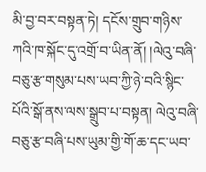མི་བྱ་བར་བསྟན་ཏེ། དངོས་གྲུབ་གཉིས་ཀའི་ཁ་སྐོང་དུ་འགྲོ་བ་ཡིན་ནོ། །ལེའུ་བཞི་བཅུ་རྩ་གསུམ་པས་ཡབ་ཀྱི་ཉེ་བའི་སྙིང་པོའི་སྒོ་ནས་ལས་སྒྲུབ་པ་བསྟན། ལེའུ་བཞི་བཅུ་རྩ་བཞི་པས་ཡུམ་གྱི་གོ་ཆ་དང་ཡབ་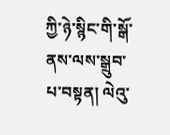ཀྱི་ཉེ་སྙིང་གི་སྒོ་ནས་ལས་སྒྲུབ་པ་བསྟན། ལེའུ་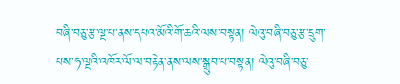བཞི་བཅུ་རྩ་ལྔ་པ་ནས་དཔའ་མོའི་གོ་ཆའི་ལས་བསྟན། ལེའུ་བཞི་བཅུ་རྩ་དྲུག་པས་ཧ་ལྔའི་འཁོར་ལོ་ལ་བརྟེན་ནས་ལས་སྒྲུབ་པ་བསྟན། ལེའུ་བཞི་བཅུ་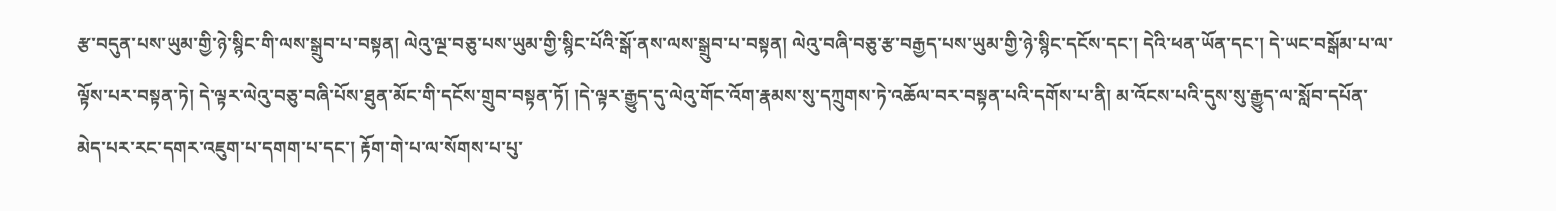རྩ་བདུན་པས་ཡུམ་གྱི་ཉེ་སྙིང་གི་ལས་སྒྲུབ་པ་བསྟན། ལེའུ་ལྔ་བཅུ་པས་ཡུམ་གྱི་སྙིང་པོའི་སྒོ་ནས་ལས་སྒྲུབ་པ་བསྟན། ལེའུ་བཞི་བཅུ་རྩ་བརྒྱད་པས་ཡུམ་གྱི་ཉེ་སྙིང་དངོས་དང་། དེའི་ཕན་ཡོན་དང་། དེ་ཡང་བསྒོམ་པ་ལ་ལྟོས་པར་བསྟན་ཏེ། དེ་ལྟར་ལེའུ་བཅུ་བཞི་པོས་ཐུན་མོང་གི་དངོས་གྲུབ་བསྟན་ཏོ། །དེ་ལྟར་རྒྱུད་དུ་ལེའུ་གོང་འོག་རྣམས་སུ་དཀྲུགས་ཏེ་འཆོལ་བར་བསྟན་པའི་དགོས་པ་ནི། མ་འོངས་པའི་དུས་སུ་རྒྱུད་ལ་སློབ་དཔོན་མེད་པར་རང་དགར་འཇུག་པ་དགག་པ་དང་། རྟོག་གེ་པ་ལ་སོགས་པ་པུ་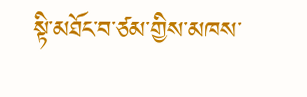སྟི་མཐོང་བ་ཙམ་གྱིས་མཁས་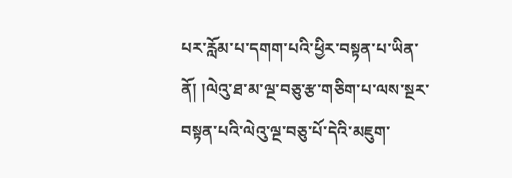པར་རློམ་པ་དགག་པའི་ཕྱིར་བསྟན་པ་ཡིན་ནོ། །ལེའུ་ཐ་མ་ལྔ་བཅུ་རྩ་གཅིག་པ་ལས་སྔར་བསྟན་པའི་ལེའུ་ལྔ་བཅུ་པོ་དེའི་མཇུག་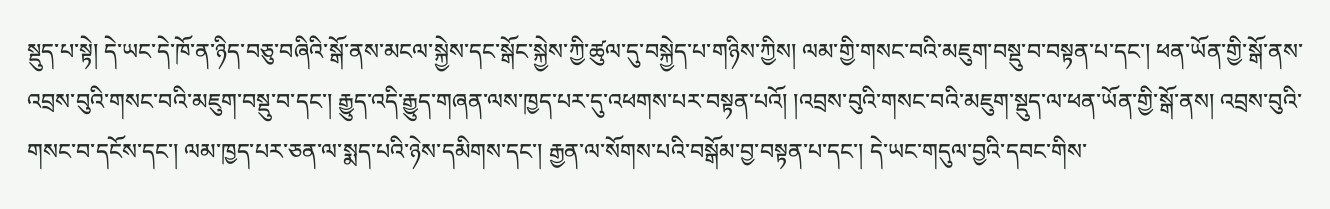སྡུད་པ་སྟེ། དེ་ཡང་དེ་ཁོ་ན་ཉིད་བཅུ་བཞིའི་སྒོ་ནས་མངལ་སྐྱེས་དང་སྒོང་སྐྱེས་ཀྱི་ཚུལ་དུ་བསྐྱེད་པ་གཉིས་ཀྱིས། ལམ་གྱི་གསང་བའི་མཇུག་བསྡུ་བ་བསྟན་པ་དང་། ཕན་ཡོན་གྱི་སྒོ་ནས་འབྲས་བུའི་གསང་བའི་མཇུག་བསྡུ་བ་དང་། རྒྱུད་འདི་རྒྱུད་གཞན་ལས་ཁྱད་པར་དུ་འཕགས་པར་བསྟན་པའོ། །འབྲས་བུའི་གསང་བའི་མཇུག་སྡུད་ལ་ཕན་ཡོན་གྱི་སྒོ་ནས། འབྲས་བུའི་གསང་བ་དངོས་དང་། ལམ་ཁྱད་པར་ཅན་ལ་སྨད་པའི་ཉེས་དམིགས་དང་། རྒྱན་ལ་སོགས་པའི་བསྒོམ་བྱ་བསྟན་པ་དང་། དེ་ཡང་གདུལ་བྱའི་དབང་གིས་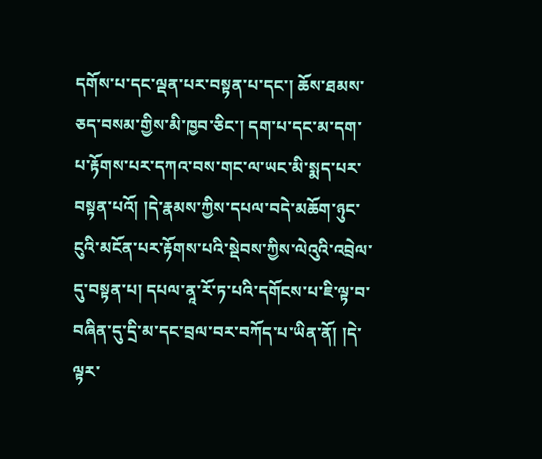དགོས་པ་དང་ལྡན་པར་བསྟན་པ་དང་། ཆོས་ཐམས་ཅད་བསམ་གྱིས་མི་ཁྱབ་ཅིང་། དག་པ་དང་མ་དག་པ་རྟོགས་པར་དཀའ་བས་གང་ལ་ཡང་མི་སྨད་པར་བསྟན་པའོ། །དེ་རྣམས་ཀྱིས་དཔལ་བདེ་མཆོག་ཉུང་ངུའི་མངོན་པར་རྟོགས་པའི་སྡེབས་ཀྱིས་ལེའུའི་འབྲེལ་དུ་བསྟན་པ། དཔལ་ནཱ་རོ་ཏ་པའི་དགོངས་པ་ཇི་ལྟ་བ་བཞིན་དུ་དྲི་མ་དང་བྲལ་བར་བཀོད་པ་ཡིན་ནོ། །དེ་ལྟར་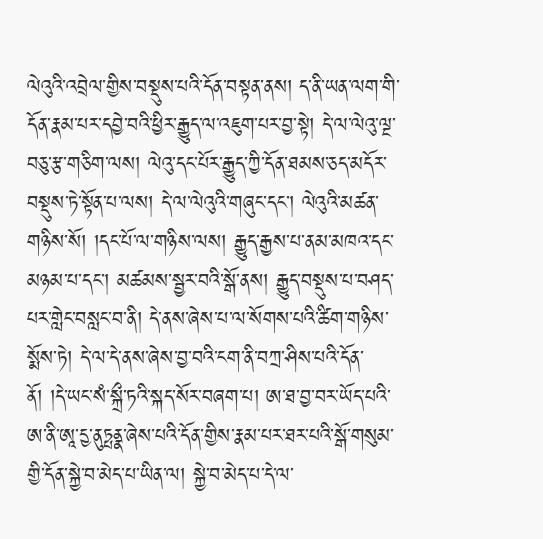ལེའུའི་འབྲེལ་གྱིས་བསྡུས་པའི་དོན་བསྟན་ནས། ད་ནི་ཡན་ལག་གི་དོན་རྣམ་པར་དབྱེ་བའི་ཕྱིར་རྒྱུད་ལ་འཇུག་པར་བྱ་སྟེ། དེ་ལ་ལེའུ་ལྔ་བཅུ་རྩ་གཅིག་ལས། ལེའུ་དང་པོར་རྒྱུད་ཀྱི་དོན་ཐམས་ཅད་མདོར་བསྡུས་ཏེ་སྟོན་པ་ལས། དེ་ལ་ལེའུའི་གཞུང་དང་། ལེའུའི་མཚན་གཉིས་སོ། །དང་པོ་ལ་གཉིས་ལས། རྒྱུད་རྒྱས་པ་ནམ་མཁའ་དང་མཉམ་པ་དང་། མཚམས་སྦྱར་བའི་སྒོ་ནས། རྒྱུད་བསྡུས་པ་བཤད་པར་གླེང་བསླང་བ་ནི། དེ་ནས་ཞེས་པ་ལ་སོགས་པའི་ཚིག་གཉིས་སྨོས་ཏེ། དེ་ལ་དེ་ནས་ཞེས་བྱ་བའི་ངག་ནི་བཀྲ་ཤིས་པའི་དོན་ནོ། །དེ་ཡང་སཾ་སྐྲྀ་ཏའི་སྐད་སོར་བཞག་པ། ཨ་ཐ་བྱ་བར་ཡོད་པའི་ཨ་ནི་ཨཱ་དྱ་ནུཏྤནྣ་ཞེས་པའི་དོན་གྱིས་རྣམ་པར་ཐར་པའི་སྒོ་གསུམ་གྱི་དོན་སྐྱེ་བ་མེད་པ་ཡིན་ལ། སྐྱེ་བ་མེད་པ་དེ་ལ་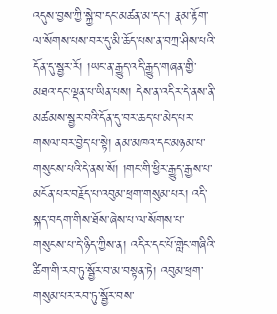འདུས་བྱས་ཀྱི་སྐྱེ་བ་དང་མཚན་མ་དང་། རྣམ་རྟོག་ལ་སོགས་པས་བར་དུ་མི་ཆོད་པས་ན་བཀྲ་ཤིས་པའི་དོན་དུ་སྦྱར་རོ། །ཡང་ན་རྒྱུད་འདི་རྒྱུད་གཞན་གྱི་མཐའ་དང་ལྡན་པ་ཡིན་པས། དེས་ན་འདིར་དེ་ནས་ནི་མཚམས་སྦྱར་བའི་དོན་དུ་བར་ཆད་པ་མེད་པར་གསལ་བར་བྱེད་པ་སྟེ། ནམ་མཁའ་དང་མཉམ་པ་གསུངས་པའི་དེ་ནས་སོ། །གང་གི་ཕྱིར་རྒྱུད་རྒྱས་པ་མངོན་པར་བརྗོད་པ་འབུམ་ཕྲག་གསུམ་པར། འདི་སྐད་བདག་གིས་ཐོས་ཞེས་པ་ལ་སོགས་པ་གསུངས་པ་དེ་ཉིད་ཀྱིས་ན། འདིར་དང་པོ་གླེང་གཞིའི་ཚིག་གི་རབ་ཏུ་སྦྱོར་བ་མ་བསྟན་ཏེ། འབུམ་ཕྲག་གསུམ་པར་རབ་ཏུ་སྦྱོར་བས་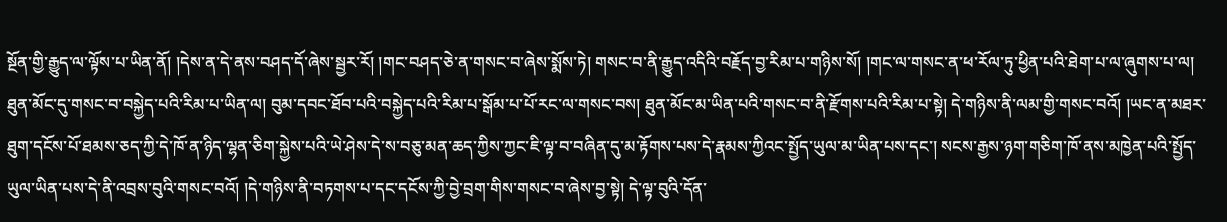སྔོན་གྱི་རྒྱུད་ལ་ལྟོས་པ་ཡིན་ནོ། །དེས་ན་དེ་ནས་བཤད་དོ་ཞེས་སྦྱར་རོ། །གང་བཤད་ཅེ་ན་གསང་བ་ཞེས་སྨོས་ཏེ། གསང་བ་ནི་རྒྱུད་འདིའི་བརྗོད་བྱ་རིམ་པ་གཉིས་སོ། །གང་ལ་གསང་ན་ཕ་རོལ་ཏུ་ཕྱིན་པའི་ཐེག་པ་ལ་ཞུགས་པ་ལ། ཐུན་མོང་དུ་གསང་བ་བསྐྱེད་པའི་རིམ་པ་ཡིན་ལ། བུམ་དབང་ཐོབ་པའི་བསྐྱེད་པའི་རིམ་པ་སྒོམ་པ་པོ་རང་ལ་གསང་བས། ཐུན་མོང་མ་ཡིན་པའི་གསང་བ་ནི་རྫོགས་པའི་རིམ་པ་སྟེ། དེ་གཉིས་ནི་ལམ་གྱི་གསང་བའོ། །ཡང་ན་མཐར་ཐུག་དངོས་པོ་ཐམས་ཅད་ཀྱི་དེ་ཁོ་ན་ཉིད་ལྷན་ཅིག་སྐྱེས་པའི་ཡེ་ཤེས་དེ་ས་བཅུ་མན་ཆད་ཀྱིས་ཀྱང་ཇི་ལྟ་བ་བཞིན་དུ་མ་རྟོགས་པས་དེ་རྣམས་ཀྱིའང་སྤྱོད་ཡུལ་མ་ཡིན་པས་དང་། སངས་རྒྱས་ཉག་གཅིག་ཁོ་ནས་མཁྱེན་པའི་སྤྱོད་ཡུལ་ཡིན་པས་དེ་ནི་འབྲས་བུའི་གསང་བའོ། །དེ་གཉིས་ནི་བཏགས་པ་དང་དངོས་ཀྱི་བྱེ་བྲག་གིས་གསང་བ་ཞེས་བྱ་སྟེ། དེ་ལྟ་བུའི་དོན་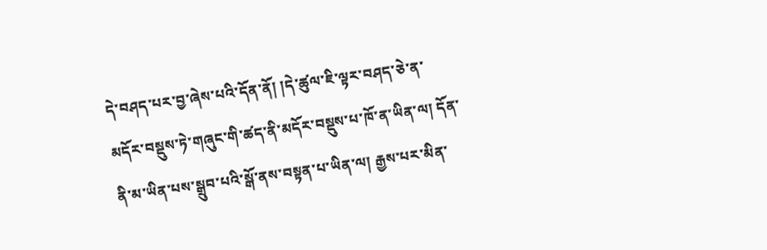དེ་བཤད་པར་བྱ་ཞེས་པའི་དོན་ནོ། །དེ་ཚུལ་ཇི་ལྟར་བཤད་ཅེ་ན་མདོར་བསྡུས་ཏེ་གཞུང་གི་ཚད་ནི་མདོར་བསྡུས་པ་ཁོ་ན་ཡིན་ལ། དོན་ནི་མ་ཡིན་པས་སྒྲུབ་པའི་སྒོ་ནས་བསྟན་པ་ཡིན་ལ། རྒྱས་པར་མིན་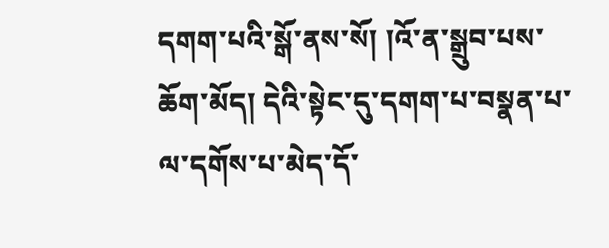དགག་པའི་སྒོ་ནས་སོ། །འོ་ན་སྒྲུབ་པས་ཆོག་མོད། དེའི་སྟེང་དུ་དགག་པ་བསྣན་པ་ལ་དགོས་པ་མེད་དོ་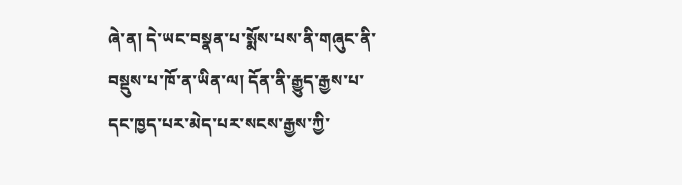ཞེ་ན། དེ་ཡང་བསྣན་པ་སྨོས་པས་ནི་གཞུང་ནི་བསྡུས་པ་ཁོ་ན་ཡིན་ལ། དོན་ནི་རྒྱུད་རྒྱས་པ་དང་ཁྱད་པར་མེད་པར་སངས་རྒྱས་ཀྱི་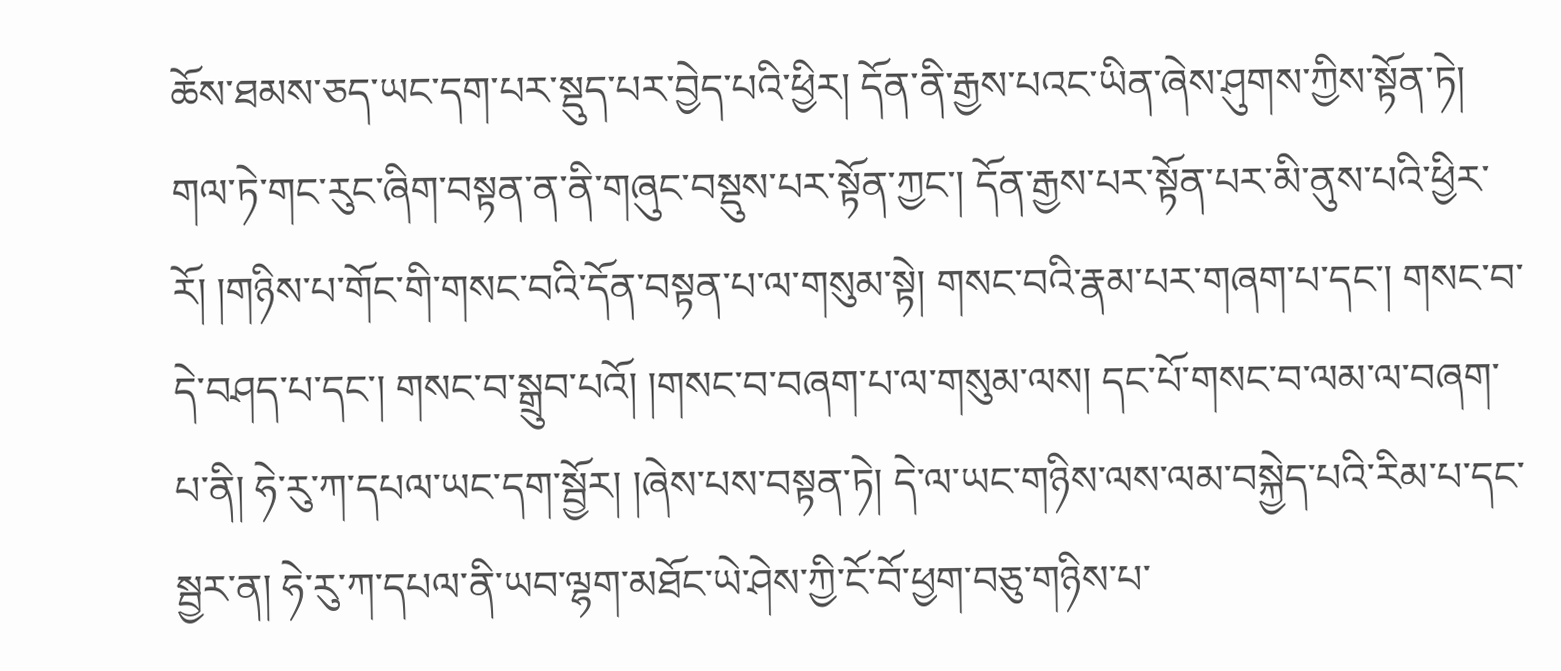ཆོས་ཐམས་ཅད་ཡང་དག་པར་སྡུད་པར་བྱེད་པའི་ཕྱིར། དོན་ནི་རྒྱས་པའང་ཡིན་ཞེས་ཤུགས་ཀྱིས་སྟོན་ཏེ། གལ་ཏེ་གང་རུང་ཞིག་བསྟན་ན་ནི་གཞུང་བསྡུས་པར་སྟོན་ཀྱང་། དོན་རྒྱས་པར་སྟོན་པར་མི་ནུས་པའི་ཕྱིར་རོ། །གཉིས་པ་གོང་གི་གསང་བའི་དོན་བསྟན་པ་ལ་གསུམ་སྟེ། གསང་བའི་རྣམ་པར་གཞག་པ་དང་། གསང་བ་དེ་བཤད་པ་དང་། གསང་བ་སྒྲུབ་པའོ། །གསང་བ་བཞག་པ་ལ་གསུམ་ལས། དང་པོ་གསང་བ་ལམ་ལ་བཞག་པ་ནི། ཧེ་རུ་ཀ་དཔལ་ཡང་དག་སྦྱོར། །ཞེས་པས་བསྟན་ཏེ། དེ་ལ་ཡང་གཉིས་ལས་ལམ་བསྐྱེད་པའི་རིམ་པ་དང་སྦྱར་ན། ཧེ་རུ་ཀ་དཔལ་ནི་ཡབ་ལྷག་མཐོང་ཡེ་ཤེས་ཀྱི་ངོ་བོ་ཕྱག་བཅུ་གཉིས་པ་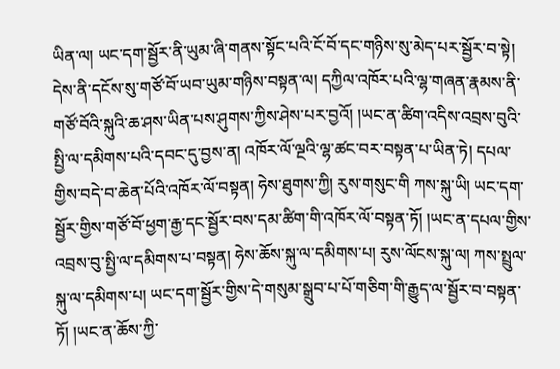ཡིན་ལ། ཡང་དག་སྦྱོར་ནི་ཡུམ་ཞི་གནས་སྟོང་པའི་ངོ་བོ་དང་གཉིས་སུ་མེད་པར་སྦྱོར་བ་སྟེ། དེས་ནི་དངོས་སུ་གཙོ་བོ་ཡབ་ཡུམ་གཉིས་བསྟན་ལ། དཀྱིལ་འཁོར་པའི་ལྷ་གཞན་རྣམས་ནི་གཙོ་བོའི་སྐུའི་ཆ་ཤས་ཡིན་པས་ཤུགས་ཀྱིས་ཤེས་པར་བྱའོ། །ཡང་ན་ཚིག་འདིས་འབྲས་བུའི་སྤྱི་ལ་དམིགས་པའི་དབང་དུ་བྱས་ན། འཁོར་ལོ་ལྔའི་ལྷ་ཚང་བར་བསྟན་པ་ཡིན་ཏེ། དཔལ་གྱིས་བདེ་བ་ཆེན་པོའི་འཁོར་ལོ་བསྟན། ཧེས་ཐུགས་ཀྱི། རུས་གསུང་གི ཀས་སྐུ་ཡི། ཡང་དག་སྦྱོར་གྱིས་གཙོ་བོ་ཕྱག་རྒྱ་དང་སྦྱོར་བས་དམ་ཚིག་གི་འཁོར་ལོ་བསྟན་ཏོ། །ཡང་ན་དཔལ་གྱིས་འབྲས་བུ་སྤྱི་ལ་དམིགས་པ་བསྟན། ཧེས་ཆོས་སྐུ་ལ་དམིགས་པ། རུས་ལོངས་སྐུ་ལ། ཀས་སྤྲུལ་སྐུ་ལ་དམིགས་པ། ཡང་དག་སྦྱོར་གྱིས་དེ་གསུམ་སྒྲུབ་པ་པོ་གཅིག་གི་རྒྱུད་ལ་སྦྱོར་བ་བསྟན་ཏོ། །ཡང་ན་ཆོས་ཀྱི་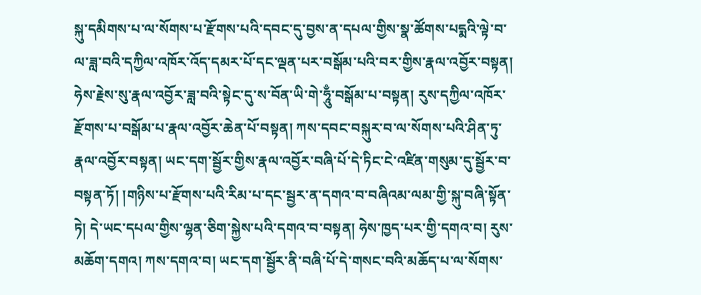སྐུ་དམིགས་པ་ལ་སོགས་པ་རྫོགས་པའི་དབང་དུ་བྱས་ན་དཔལ་གྱིས་སྣ་ཚོགས་པདྨའི་ལྟེ་བ་ལ་ཟླ་བའི་དཀྱིལ་འཁོར་འོད་དམར་པོ་དང་ལྡན་པར་བསྒོམ་པའི་བར་གྱིས་རྣལ་འབྱོར་བསྟན། ཧེས་རྗེས་སུ་རྣལ་འབྱོར་ཟླ་བའི་སྟེང་དུ་ས་བོན་ཡི་གེ་ཧཱུྃ་བསྒོམ་པ་བསྟན། རུས་དཀྱིལ་འཁོར་རྫོགས་པ་བསྒོམ་པ་རྣལ་འབྱོར་ཆེན་པོ་བསྟན། ཀས་དབང་བསྐུར་བ་ལ་སོགས་པའི་ཤིན་ཏུ་རྣལ་འབྱོར་བསྟན། ཡང་དག་སྦྱོར་གྱིས་རྣལ་འབྱོར་བཞི་པོ་དེ་ཏིང་ངེ་འཛིན་གསུམ་དུ་སྦྱོར་བ་བསྟན་ཏོ། །གཉིས་པ་རྫོགས་པའི་རིམ་པ་དང་སྦྱར་ན་དགའ་བ་བཞིའམ་ལམ་གྱི་སྐུ་བཞི་སྟོན་ཏེ། དེ་ཡང་དཔལ་གྱིས་ལྷན་ཅིག་སྐྱེས་པའི་དགའ་བ་བསྟན། ཧེས་ཁྱད་པར་གྱི་དགའ་བ། རུས་མཆོག་དགའ། ཀས་དགའ་བ། ཡང་དག་སྦྱོར་ནི་བཞི་པོ་དེ་གསང་བའི་མཆོད་པ་ལ་སོགས་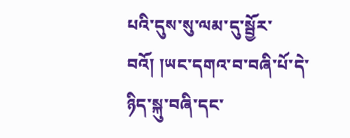པའི་དུས་སུ་ལམ་དུ་སྦྱོར་བའོ། །ཡང་དགའ་བ་བཞི་པོ་དེ་ཉིད་སྐུ་བཞི་དང་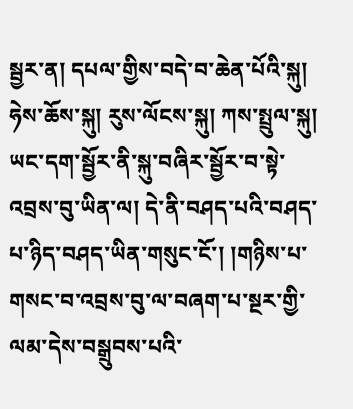སྦྱར་ན། དཔལ་གྱིས་བདེ་བ་ཆེན་པོའི་སྐུ། ཧེས་ཆོས་སྐུ། རུས་ལོངས་སྐུ། ཀས་སྤྲུལ་སྐུ། ཡང་དག་སྦྱོར་ནི་སྐུ་བཞིར་སྦྱོར་བ་སྟེ་འབྲས་བུ་ཡིན་ལ། དེ་ནི་བཤད་པའི་བཤད་པ་ཉིད་བཤད་ཡིན་གསུང་ངོ་། །གཉིས་པ་གསང་བ་འབྲས་བུ་ལ་བཞག་པ་སྔར་གྱི་ལམ་དེས་བསྒྲུབས་པའི་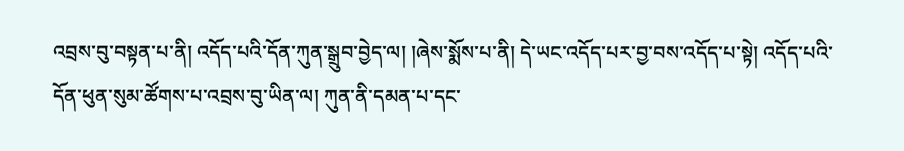འབྲས་བུ་བསྟན་པ་ནི། འདོད་པའི་དོན་ཀུན་སྒྲུབ་བྱེད་ལ། །ཞེས་སྨོས་པ་ནི། དེ་ཡང་འདོད་པར་བྱ་བས་འདོད་པ་སྟེ། འདོད་པའི་དོན་ཕུན་སུམ་ཚོགས་པ་འབྲས་བུ་ཡིན་ལ། ཀུན་ནི་དམན་པ་དང་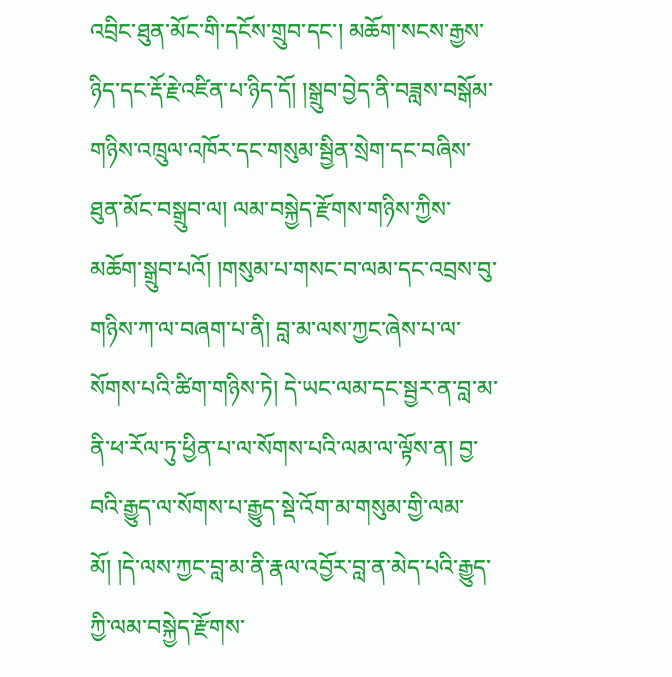འབྲིང་ཐུན་མོང་གི་དངོས་གྲུབ་དང་། མཆོག་སངས་རྒྱས་ཉིད་དང་རྡོ་རྗེ་འཛིན་པ་ཉིད་དོ། །སྒྲུབ་བྱེད་ནི་བཟླས་བསྒོམ་གཉིས་འཁྲུལ་འཁོར་དང་གསུམ་སྦྱིན་སྲེག་དང་བཞིས་ཐུན་མོང་བསྒྲུབ་ལ། ལམ་བསྐྱེད་རྫོགས་གཉིས་ཀྱིས་མཆོག་སྒྲུབ་པའོ། །གསུམ་པ་གསང་བ་ལམ་དང་འབྲས་བུ་གཉིས་ཀ་ལ་བཞག་པ་ནི། བླ་མ་ལས་ཀྱང་ཞེས་པ་ལ་སོགས་པའི་ཚིག་གཉིས་ཏེ། དེ་ཡང་ལམ་དང་སྦྱར་ན་བླ་མ་ནི་ཕ་རོལ་ཏུ་ཕྱིན་པ་ལ་སོགས་པའི་ལམ་ལ་ལྟོས་ན། བྱ་བའི་རྒྱུད་ལ་སོགས་པ་རྒྱུད་སྡེ་འོག་མ་གསུམ་གྱི་ལམ་མོ། །དེ་ལས་ཀྱང་བླ་མ་ནི་རྣལ་འབྱོར་བླ་ན་མེད་པའི་རྒྱུད་ཀྱི་ལམ་བསྐྱེད་རྫོགས་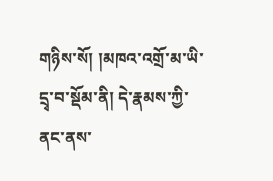གཉིས་སོ། །མཁའ་འགྲོ་མ་ཡི་དྲྭ་བ་སྡོམ་ནི། དེ་རྣམས་ཀྱི་ནང་ནས་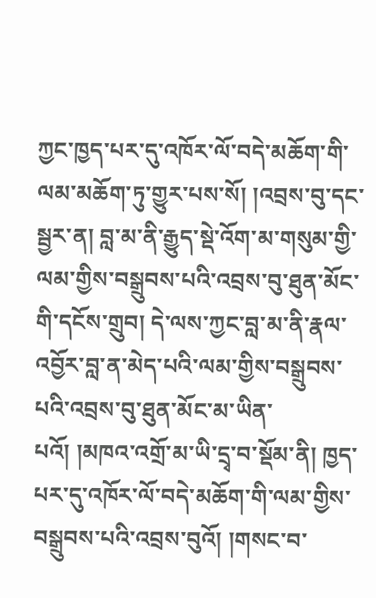ཀྱང་ཁྱད་པར་དུ་འཁོར་ལོ་བདེ་མཆོག་གི་ལམ་མཆོག་ཏུ་གྱུར་པས་སོ། །འབྲས་བུ་དང་སྦྱར་ན། བླ་མ་ནི་རྒྱུད་སྡེ་འོག་མ་གསུམ་གྱི་ལམ་གྱིས་བསྒྲུབས་པའི་འབྲས་བུ་ཐུན་མོང་གི་དངོས་གྲུབ། དེ་ལས་ཀྱང་བླ་མ་ནི་རྣལ་འབྱོར་བླ་ན་མེད་པའི་ལམ་གྱིས་བསྒྲུབས་པའི་འབྲས་བུ་ཐུན་མོང་མ་ཡིན་པའོ། །མཁའ་འགྲོ་མ་ཡི་དྲྭ་བ་སྡོམ་ནི། ཁྱད་པར་དུ་འཁོར་ལོ་བདེ་མཆོག་གི་ལམ་གྱིས་བསྒྲུབས་པའི་འབྲས་བུའོ། །གསང་བ་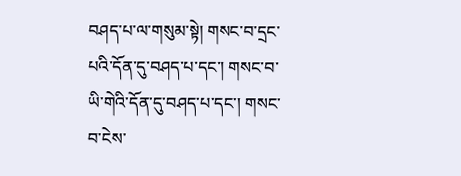བཤད་པ་ལ་གསུམ་སྟེ། གསང་བ་དྲང་པའི་དོན་དུ་བཤད་པ་དང་། གསང་བ་ཡི་གེའི་དོན་དུ་བཤད་པ་དང་། གསང་བ་ངེས་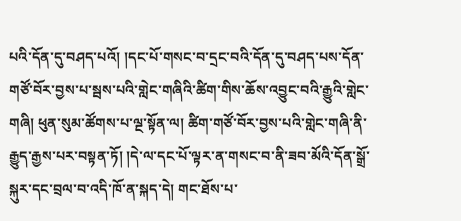པའི་དོན་དུ་བཤད་པའོ། །དང་པོ་གསང་བ་དྲང་བའི་དོན་དུ་བཤད་པས་དོན་གཙོ་བོར་བྱས་པ་སྦས་པའི་གླེང་གཞིའི་ཚིག་གིས་ཆོས་འབྱུང་བའི་རྒྱུའི་གླེང་གཞི། ཕུན་སུམ་ཚོགས་པ་ལྔ་སྟོན་ལ། ཚིག་གཙོ་བོར་བྱས་པའི་གླེང་གཞི་ནི་རྒྱུད་རྒྱས་པར་བསྟན་ཏོ། །དེ་ལ་དང་པོ་ལྟར་ན་གསང་བ་ནི་ཟབ་མོའི་དོན་སྒྲོ་སྐུར་དང་བྲལ་བ་འདི་ཁོ་ན་སྐད་དེ། གང་ཐོས་པ་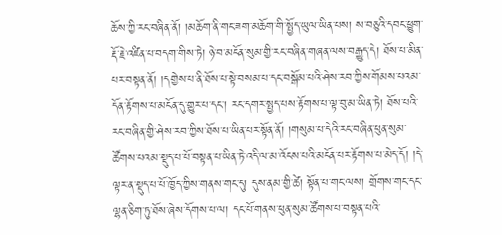ཆོས་ཀྱི་རང་བཞིན་ནོ། །མཆོག་ནི་གང་ཟག་མཆོག་གི་སྤྱོད་ཡུལ་ཡིན་པས། ས་བཅུའི་དབང་ཕྱུག་རྡོ་རྗེ་འཛིན་པ་བདག་གིས་ཏེ། ཉེ་བ་མངོན་སུམ་གྱི་རང་བཞིན་གཞན་ལས་བརྒྱུད་དེ། ཐོས་པ་མིན་པར་བསྟན་ནོ། །དགྱེས་པ་ནི་ཐོས་པ་སྟེ་བསམ་པ་དང་བསྒོམ་པའི་ཤེས་རབ་ཀྱིས་གོམས་པའམ་དོན་རྟོགས་པ་མངོན་དུ་གྱུར་པ་དང་། རང་དགར་སྤྱད་པས་རྟོགས་པ་ལྟ་བུ་མ་ཡིན་ཏེ། ཐོས་པའི་རང་བཞིན་གྱི་ཤེས་རབ་ཀྱིས་ཐོས་པ་ཡིན་པར་སྟོན་ནོ། །གསུམ་པ་དེའི་རང་བཞིན་ཕུན་སུམ་ཚོགས་པའམ་སྡུད་པ་པོ་བསྟན་པ་ཡིན་ཏེ་འདི་ལ་མ་འོངས་པའི་མངོན་པར་རྟོགས་པ་མེད་དོ། །དེ་ལྟར་ན་སྡུད་པ་པོ་ཁྱོད་ཀྱིས་གནས་གང་དུ། དུས་ནམ་གྱི་ཚེ། སྟོན་པ་གང་ལས། གྲོགས་གང་དང་ལྷན་ཅིག་ཏུ་ཐོས་ཞེས་དོགས་པ་ལ། དང་པོ་གནས་ཕུན་སུམ་ཚོགས་པ་བསྟན་པའི་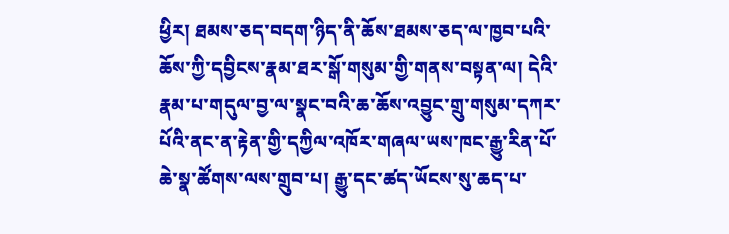ཕྱིར། ཐམས་ཅད་བདག་ཉིད་ནི་ཆོས་ཐམས་ཅད་ལ་ཁྱབ་པའི་ཆོས་ཀྱི་དབྱིངས་རྣམ་ཐར་སྒོ་གསུམ་གྱི་གནས་བསྟན་ལ། དེའི་རྣམ་པ་གདུལ་བྱ་ལ་སྣང་བའི་ཆ་ཆོས་འབྱུང་གྲུ་གསུམ་དཀར་པོའི་ནང་ན་རྟེན་གྱི་དཀྱིལ་འཁོར་གཞལ་ཡས་ཁང་རྒྱུ་རིན་པོ་ཆེ་སྣ་ཚོགས་ལས་གྲུབ་པ། རྒྱུ་དང་ཚད་ཡོངས་སུ་ཆད་པ་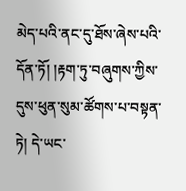མེད་པའི་ནང་དུ་ཐོས་ཞེས་པའི་དོན་ཏོ། །རྟག་ཏུ་བཞུགས་ཀྱིས་དུས་ཕུན་སུམ་ཚོགས་པ་བསྟན་ཏེ། དེ་ཡང་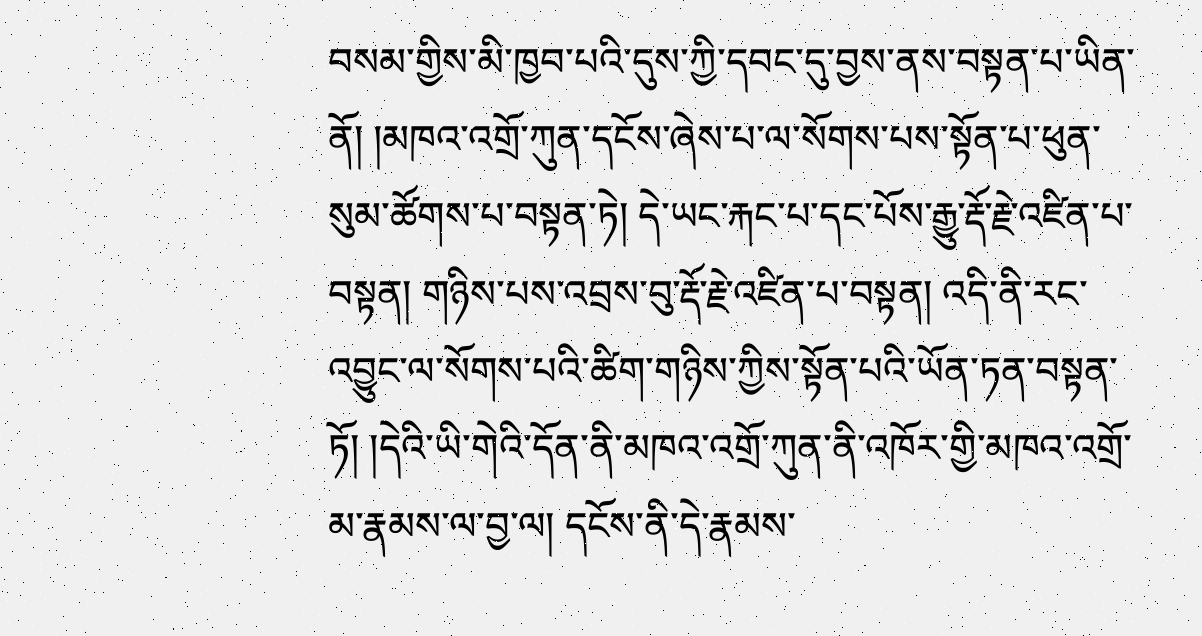བསམ་གྱིས་མི་ཁྱབ་པའི་དུས་ཀྱི་དབང་དུ་བྱས་ནས་བསྟན་པ་ཡིན་ནོ། །མཁའ་འགྲོ་ཀུན་དངོས་ཞེས་པ་ལ་སོགས་པས་སྟོན་པ་ཕུན་སུམ་ཚོགས་པ་བསྟན་ཏེ། དེ་ཡང་རྐང་པ་དང་པོས་རྒྱུ་རྡོ་རྗེ་འཛིན་པ་བསྟན། གཉིས་པས་འབྲས་བུ་རྡོ་རྗེ་འཛིན་པ་བསྟན། འདི་ནི་རང་འབྱུང་ལ་སོགས་པའི་ཚིག་གཉིས་ཀྱིས་སྟོན་པའི་ཡོན་ཏན་བསྟན་ཏོ། །དེའི་ཡི་གེའི་དོན་ནི་མཁའ་འགྲོ་ཀུན་ནི་འཁོར་གྱི་མཁའ་འགྲོ་མ་རྣམས་ལ་བྱ་ལ། དངོས་ནི་དེ་རྣམས་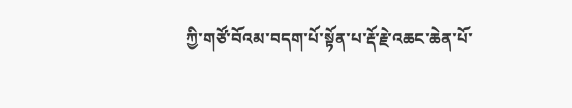ཀྱི་གཙོ་བོའམ་བདག་པོ་སྟོན་པ་རྡོ་རྗེ་འཆང་ཆེན་པོ་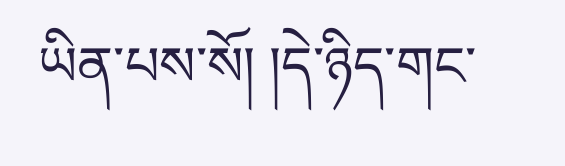ཡིན་པས་སོ། །དེ་ཉིད་གང་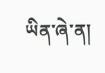ཡིན་ཞེ་ན།